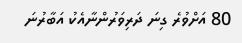80 އަށްވުރެ ގިނަ ދަރިވަރުންނާއެކު އަބާރުނަ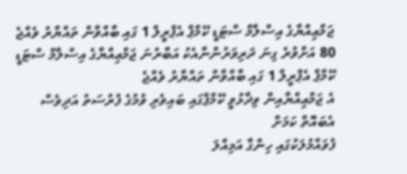ޖަމްޢިއްޔާގެ އިސްލާމް ސްޓަޑީ ކޭމްޕް އެޕްރީލް 1 ގައި ބާއްވާން ތައްޔާރު ވެއްޖެ
80 އަށްވުރެ ގިނަ ދަރިވަރުންނާއެކު އަބާރުނަ ޖަމްޢިއްޔާގެ އިސްލާމް ސްޓަޑީ ކޭމްޕް އެޕްރީލް 1 ގައި ބާއްވާން ތައްޔާރު ވެއްޖެ
އެ ޖަމްޢިއްޔާއިން ވިދާޅުވީ ކޭމްޕްގައި ބައިވެރި ވުމުގެ ފުރުސަތު އަދިވެސް އެބައޮތް ކަމަށް
ފުވައްމުލަކުގައި ހިންގާ އަމިއްލަ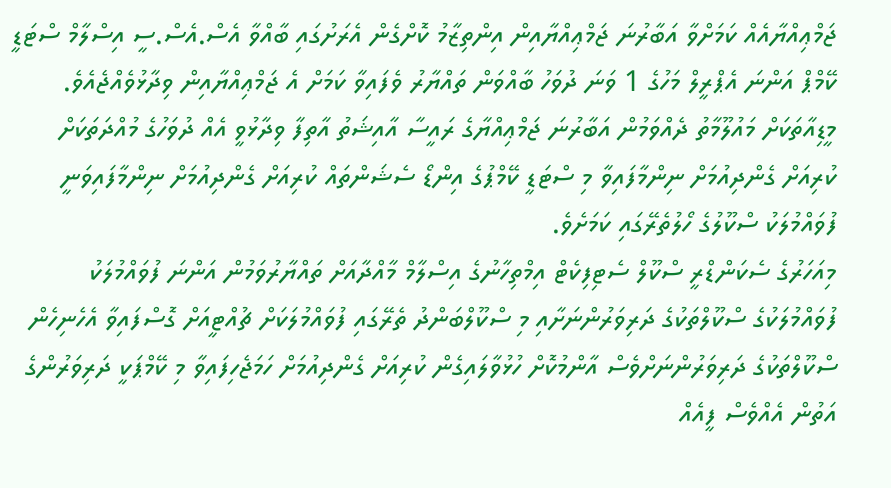ޖަމްޢިއްޔާއެއް ކަމަށްވާ އަބާރުނަ ޖަމްޢިއްޔާއިން އިންތިޒާމު ކޮށްގެން އެރަށުގައި ބާއްވާ އެސް.އެސް.ސީ އިސްލާމް ސްޓަޑީ ކޭމްޕް އަންނަ އެޕްރީލް މަހުގެ 1 ވަނަ ދުވަހު ބާއްވަން ތައްޔާރު ވެފައިވާ ކަމަށް އެ ޖަމްޢިއްޔާއިން ވިދާޅުވެއްޖެއެވެ.
މީޑިއާތަކަށް މައުލޫމާތު ދެއްވަމުން އަބާރުނަ ޖަމްޢިއްޔާގެ ރައީސާ އާއިޝަތު އާތިފާ ވިދާޅުވީ އެއް ދުވަހުގެ މުއްދަތަކަށް ކުރިއަށް ގެންދިއުމަށް ނިންމާފައިވާ މި ސްޓަޑީ ކޭމްޕުގެ އިންޑޯ ސެޝަންތައް ކުރިއަށް ގެންދިއުމަށް ނިންމާފައިވަނީ ފުވައްމުލަކު ސްކޫލުގެ ހޯލުތެރޭގައި ކަމަށެވެ.
މިއަހަރުގެ ސެކަންޑްރީ ސްކޫލް ސެޓިފިކެޓް އިމްތިހާނުގެ އިސްލާމް މާއްދާއަށް ތައްޔާރުވަމުން އަންނަ ފުވައްމުލަކު ފުވައްމުލަކުގެ ސްކޫލްތަކުގެ ދަރިވަރުންނަށާއި މި ސްކޫލްބަންދު ތެރޭގައި ފުވައްމުލަކަށް ޗުއްޓީއަށް ގޮސްފައިވާ އެހެނިހެން ސްކޫލްތަކުގެ ދަރިވަރުންނަށްވެސް އާންމުކޮށް ހުޅުވާލައިގެން ކުރިއަށް ގެންދިއުމަށް ހަމަޖެހިފައިވާ މި ކޭމްޕަކީ ދަރިވަރުންގެ އަތުން އެއްވެސް ފީއެއް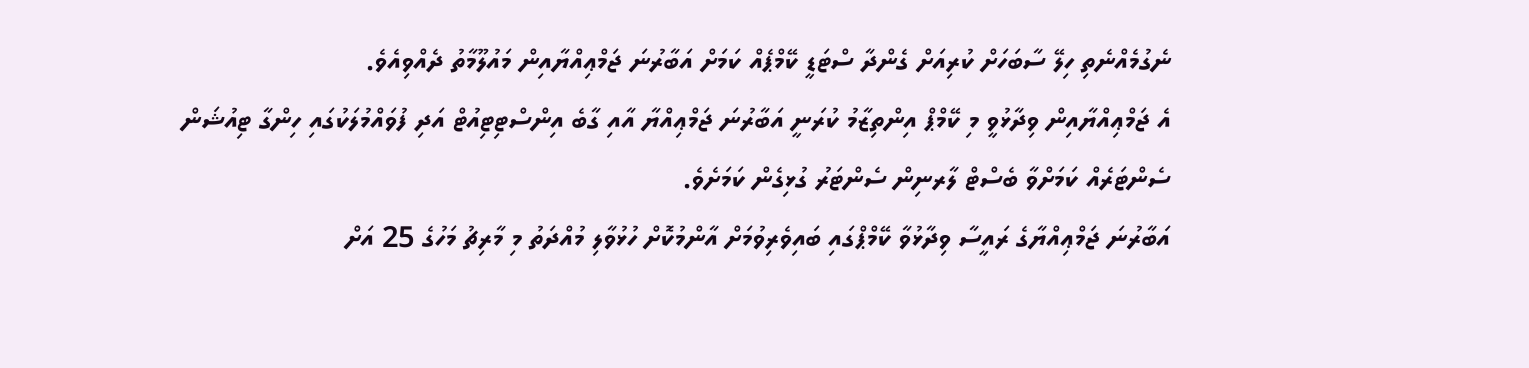ނެގުމެއްނެތި ހިލޭ ސާބަހަށް ކުރިއަށް ގެންދާ ސްޓަޑީ ކޭމްޕެއް ކަމަށް އަބާރުނަ ޖަމްޢިއްޔާއިން މައުލޫމާތު ދެއްވިއެވެ.
އެ ޖަމްޢިއްޔާއިން ވިދާޅުވީ މި ކޭމްޕް އިންތިޒާމު ކުރަނީ އަބާރުނަ ޖަމްޢިއްޔާ އާއި ގާބެ އިންސްޓިޓިއުޓް އަދި ފުވައްމުލަކުގައި ހިންގާ ޓިއުޝަން ސެންޓަރެއް ކަމަށްވާ ބެސްޓް ލާރނިން ސެންޓަރު ގުޅިގެން ކަމަށެވެ.
އަބާރުނަ ޖަމްޢިއްޔާގެ ރައީސާ ވިދާޅުވާ ކޭމްޕްގައި ބައިވެރިވުމަށް އާންމުކޮށް ހުޅުވާލި މުއްދަތު މި މާރިޗު މަހުގެ 25 އަށް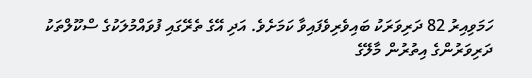ހަމަވިއިރު 82 ދަރިވަރަކު ބައިވެރިވެފައިވާ ކަމަށެވެ. އަދި އޭގެ ތެރޭގައި ފުވައްމުލަކުގެ ސްކޫލްތަކު ދަރިވަރުންގެ އިތުރުން މާލޭގެ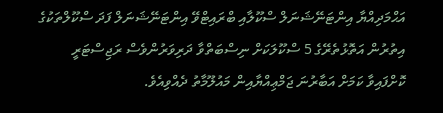އަޙްމަދިއްޔާ އިންޓަނޭޝަނަލް ސްކޫލާއި ބްރައިޓްވޭ އިންޓަނޭޝަނަލް ފަދަ ސްކޫލްތަކުގެ އިތުރުން އަތޮޅުތެރޭގެ 5 ސްކޫލަކަށް ނިސްބަތްވާ ދަރިވަރުންވެސް ރަޖިސްޓަރީ ކޮށްފައިވާ ކަމަށް އަބާރުނަ ޖަމްޢިއްޔާއިން މައުލޫމާތު ދެއްވިއެވެ.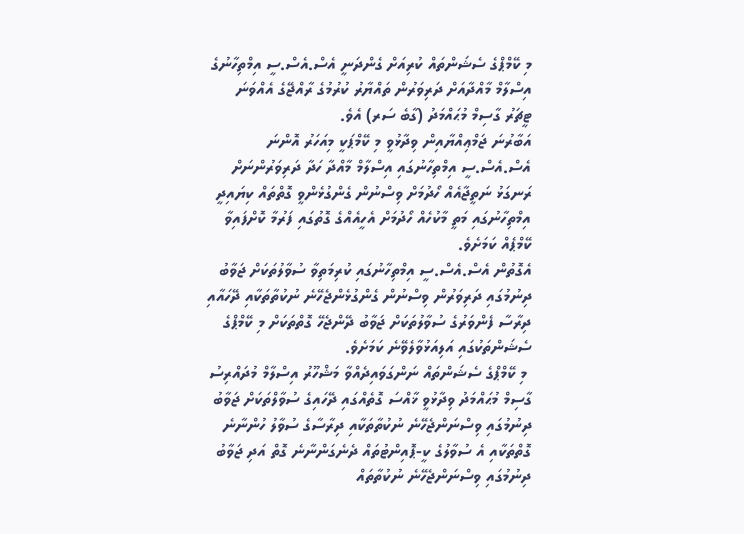މި ކޭމްޕްގެ ސެޝަންތައް ކުރިއަށް ގެންދަނީ އެސް.އެސް.ސީ އިމްތިހާނުގެ އިސްލާމް މާއްދާއަށް ދަރިވަރުން ތައްޔާރު ކުރުމުގެ ރާއްޖޭގެ އެއްވަނަ ޓީޗަރު ގާސިމް މުޙައްމަދު (ގާބެ ސަރ) އެވެ.
އަބާރުނަ ޖަމްޢިއްޔާއިން ވިދާޅުވީ މި ކޭމްޕަކީ މިއަހަރު އޮންނަ އެސް.އެސް.ސީ އިމްތިހާނުގައި އިސްލާމް މާއްދާ ހަދާ ދަރިވަރުންނަށް ރަނގަޅު ނަތީޖާއެއް ހޯދުމަށް ވިސްނުން ގެންގުޅެންވީ ގޮތްތައް ކިޔައިދީ އިމްތިހާނުގައި މަތީ މާކުހެއް ހޯދުމަށް އެހީއެއްގެ ގޮތުގައި ފަރުމާ ކޮށްފައިވާ ކޭމްޕެއް ކަމަށެވެ.
އެގޮތުން އެސް.އެސް.ސީ އިމްތިހާނުގައި ކުރިމަތިވާ ސުވާލުތަކަށް ޖަވާބު ދިނުމުގައި ދަރިވަރުން ވިސްނުން ގެންގުޅެންޖެހޭނެ ނުކުތާތަކާއި ދޭހައާއި ދިރާސާ ފެންވަރުގެ ސުވާލުތަކަށް ޖަވާބު ދޭންޖެހޭ ގޮތްތަކަށް މި ކޭމްޕްގެ ސެޝަންތަކުގައި އަލިއަޅުވާލެވޭނެ ކަމަށެވެ.
 މި ކޭމްޕްގެ ސެޝަންތައް ނަންގަވައިދެއްވާ މަޝްހޫރު އިސްލާމް މުދައްރިސު ގާސިމް މުޙައްމަދު ވިދާޅުވީ ޚާއްސަ ގޮތެއްގައި ދޭހައިގެ ސުވާލްތަކަށް ޖަވާބު ދިނުމުގައި ވިސްނަންޖެހޭނެ ނުކުތާތަކާއި ދިރާސާގެ ސުވާލު ހުންނާނެ ގޮތްތަކާއި އެ ސުވާލުގެ ކީ-ޕޮއިންޓުތައް ދެނެގަންނާނެ ގޮތް އަދި ޖަވާބު ދިނުމުގައި ވިސްނަންޖެހޭނެ ނުކުތާތައް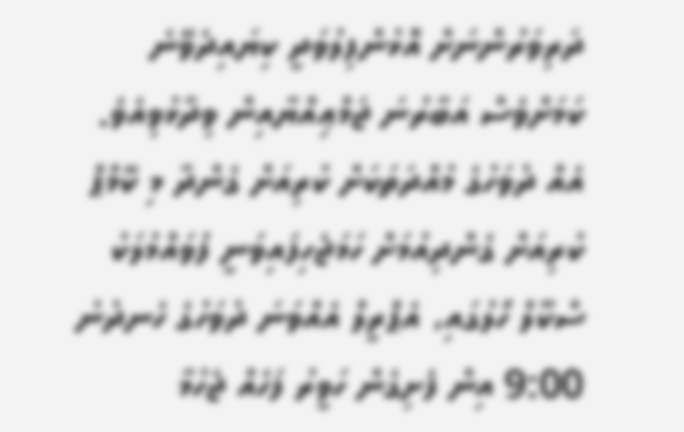ދަރިވަރުންނަށް އޮޅުންފިލުވަދީ ކިޔައިދެވޭނެ ކަމަށްވެސް އަބާރުނަ ޖަމްޢިއްޔާއިން ވިދާޅުވިއެވެ.
އެއް ދުވަހުގެ މުއްދަތަކަށް ކުރިއަށް ގެންދާ މި ކޭމްޕް ކުރިއަށް ގެންދިއުމަށް ހަމަޖެހިފައިވަނީ ފުވައްމުލަކު ސްކޫލް ހޯލުގައި، އެޕްރީލް އެއްވަނަ ދުވަހުގެ ހެނދުނު 9:00 އިން ފެށިގެން ހަވީރު ފަހެއް ޖެހުމާ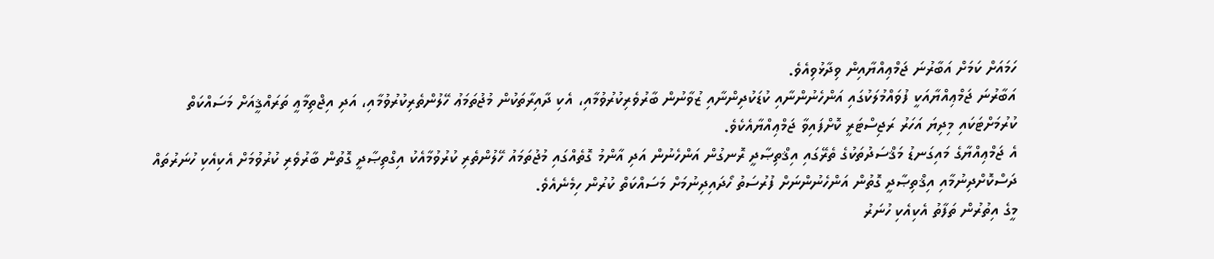ހަމައަށް ކަމަށް އަބާރުނަ ޖަމްޢިއްޔާއިން ވިދާޅުވިއެވެ.
އަބާރުނަ ޖަމްޢިއްޔާއަކީ ފުވައްމުލަކުގައި އަންހެނުންނާއި ކުޑަކުދިންނާއި ޒުވާނުން ބާރުވެރިކުރުވުމާއި، އެކި ދާއިރާތަކުން މުޖުތަމަޢު ހޭލުންތެރިކުރުވުމާއި، އަދި އިޖްތިމާޢީ ތަރައްޤީއަށް މަސައްކަތް ކުރުމަށްޓަކައި މިދިޔަ އަހަރު ރަޖިސްޓަރީ ކޮށްފައިވާ ޖަމްޢިއްޔާއެކެވެ.
އެ ޖަމްޢިއްޔާގެ މައިގަނޑު މަޤްސަދުތަކުގެ ތެރޭގައި އިޤްތިޞާދީ ރޮނގުން އަންހެނުން އަދި އާންމު ގޮތެއްގައި މުޖުތަމައު ހޭލުންތެރި ކުރުވުމާއެކު އިގްތިޞާދީ ގޮތުން ބާރުވެރި ކުރުވުމަށް އެކިއެކި ހުނަރުތައް ދަސްކޮށްދިނުމާއި އިޤްތިޞާދީ ގޮތުން އަންހެނުންނަށް ފުރުސަތު ހޯދައިދިނުމަށް މަސައްކަތް ކުރުން ހިމެނެއެވެ.
މީގެ އިތުރުން ތަފާތު އެކިއެކި ހުނަރު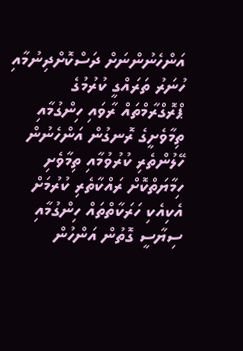އަންހެނުންނަށް ދަސްކޮށްދިނުމާއި ހުނަރު ތަރައްގީ ކުރުމުގެ ޕްރޮގްރާމްތައް ރާވައި ހިންގުމާއި ތިމާވެށީގެ ރޮނގުން އަންހެނުން ހޭލުންތެރި ކުރުވުމާއި ތިމާވެށި ހިމާޔަތްކޮށް ރައްކާތެރި ކުރުމަށް އެކިއެކި ހަރަކާތްތައް ހިންގުމާއި ސިޔާސީ ގޮތުން އަންހުން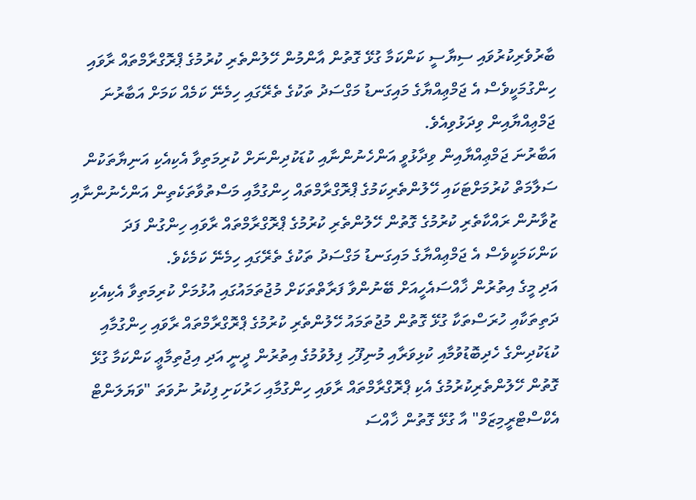ބާރުވެރިކުރުވައި ސިޔާސީ ކަންކަމާ ގުޅޭ ގޮތުން އާންމުން ހޭލުންތެރި ކުރުމުގެ ޕްރޮގްރާމްތައް ރާވައި ހިންގުމަކީވެސް އެ ޖަމްޢިއްޔާގެ މައިގަނޑު މަގްސަދު ތަކުގެ ތެރޭގައި ހިމެނޭ ކަމެއް ކަމަށް އަބާރުނަ ޖަމްޢިއްޔާއިން ވިދަޅުވިއެވެ.
އަބާރުނަ ޖަމްޢިއްޔާއިން ވިދާޅުވީ އަންހެނުންނާއި ކުޑަކުދިންނަށް ކުރިމަތިވާ އެކިއެކި އަނިޔާތަކުން ސަލާމަތް ކުރުމަށްޓަކައި ހޭލުންތެރިކަމުގެ ޕްރޮގްރާމްތައް ހިންގުމާއި މަސްތުވާތަކެތިން އަންހެނުންނާއި ޒުވާނުން ރައްކާތެރި ކުރުމުގެ ގޮތުން ހޭލުންތެރި ކުރުމުގެ ޕްރޮގްރާމްތައް ރާވައި ހިންގުން ފަދަ ކަންކަމަކީވެސް އެ ޖަމްޢިއްޔާގެ މައިގަނޑު މަގްސަދު ތަކުގެ ތެރޭގައި ހިމެނޭ ކަމެކެވެ.
އަދި މީގެ އިތުރުން ޚާއްސައެހީއަށް ބޭނުންވާ ފަރާތްތަކަށް މުޖުތަމައުގައި އުޅުމަށް ކުރިމަތިވާ އެކިއެކި ދަތިތަކާއި ހުރަސްތަކާ ގުޅޭ ގޮތުން މުޖުތަމައު ހޭލުންތެރި ކުރުމުގެ ޕްރޮގްރާމްތައް ރާވައި ހިންގުމާއި ކުޑަކުދިންގެ ހެދިބޮޑުވުމާއި ކުޅިވަރާއި މުނިފޫހި ފިލުވުމުގެ އިތުރުން ދީނީ އަދި އިޖުތިމާޢީ ކަންކަމާ ގުޅޭ ގޮތުން ހޭލުންތެރިކުރުމުގެ އެކި ޕްރޮގްރާމްތައް ރާވައި ހިންގުމާއި ހަރުކަށި ފިކުރު ނުވަތަ "ވަޔަލަންޓް އެކްސްޓްރީމިޒަމް" އާ ގުޅޭ ގޮތުން ޚާއްސަ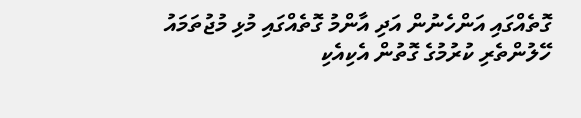ގޮތެއްގައި އަންހެނުން އަދި އާންމު ގޮތެއްގައި މުޅި މުޖުތަމައު ހޭލުންތެރި ކުރުމުގެ ގޮތުން އެކިއެކި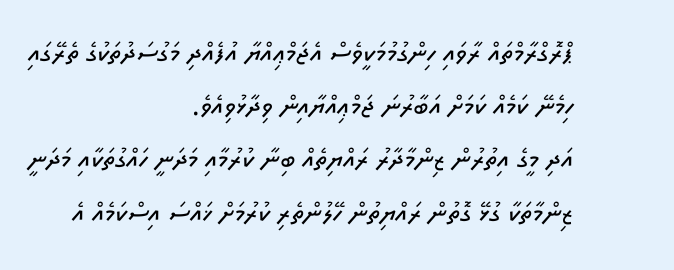ޕްރޮގްރާމްތައް ރާވައި ހިންގުމުމަކީވެސް އެޖަމްޢިއްޔާ އުފެއްދި މަގުސަދުތަކުގެ ތެރޭގައި ހިމެނޭ ކަމެއް ކަމަށް އަބާރުނަ ޖަމްޢިއްޔާއިން ވިދާޅުވިއެވެ.
އަދި މީގެ އިތުރުން ޒިންމާދާރު ރައްޔިތެއް ބިނާ ކުރުމާއި މަދަނީ ހައްގުތަކާއި މަދަނީ ޒިންމާތަކާ ގުޅޭ ގޮތުން ރައްޔިތުން ހޭލުންތެރި ކުރުމަށް ޚައްސަ އިސްކަމެއް އެ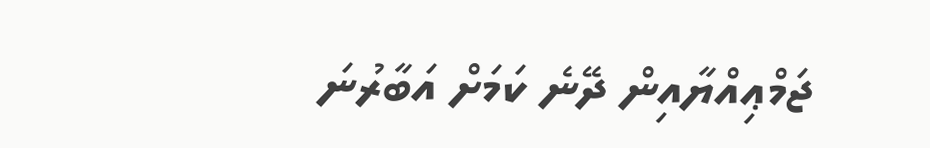ޖަމްޢިއްޔާއިން ދޭނެ ކަމަށް އަބާރުނަ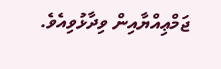ޖަމްޢިއްޔާއިން ވިދާޅުވިއެވެ.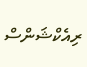ރިއެކްޝަންސް